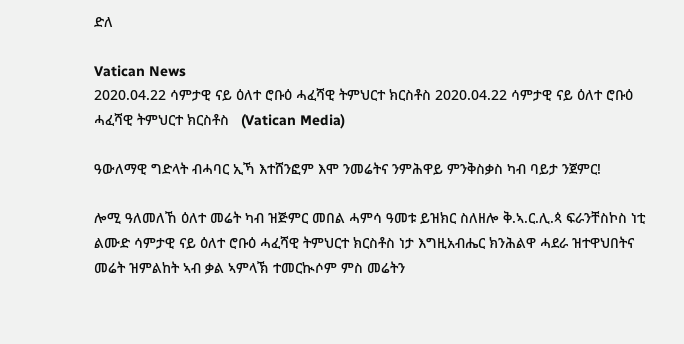ድለ

Vatican News
2020.04.22 ሳምታዊ ናይ ዕለተ ሮቡዕ ሓፈሻዊ ትምህርተ ክርስቶስ 2020.04.22 ሳምታዊ ናይ ዕለተ ሮቡዕ ሓፈሻዊ ትምህርተ ክርስቶስ   (Vatican Media)

ዓውለማዊ ግድላት ብሓባር ኢኻ እተሸንፎም እሞ ንመሬትና ንምሕዋይ ምንቅስቃስ ካብ ባይታ ንጀምር!

ሎሚ ዓለመለኸ ዕለተ መሬት ካብ ዝጅምር መበል ሓምሳ ዓመቱ ይዝክር ስለዘሎ ቅ.ኣ.ር.ሊ.ጳ ፍራንቸስኮስ ነቲ ልሙድ ሳምታዊ ናይ ዕለተ ሮቡዕ ሓፈሻዊ ትምህርተ ክርስቶስ ነታ እግዚአብሔር ክንሕልዋ ሓደራ ዝተዋህበትና መሬት ዝምልከት ኣብ ቃል ኣምላኽ ተመርኲሶም ምስ መሬትን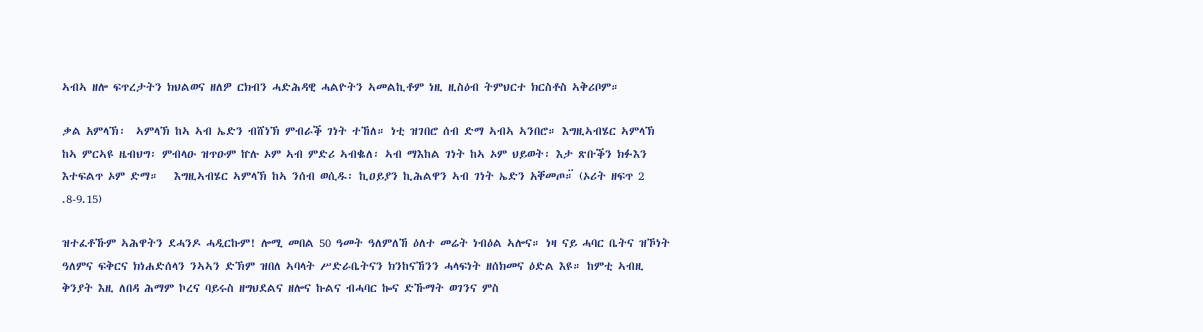ኣብኣ ዘሎ ፍጥረታትን ክህልወና ዘለዎ ርክብን ሓድሕዳዊ ሓልዮትን ኣመልኪቶም ነዚ ዚስዕብ ትምህርተ ክርስቶስ ኣቅሪቦም።

ቃል አምላኽ፡  ኣምላኽ ከኣ ኣብ ኤድን ብሸነኽ ምብራቕ ገነት ተኸለ። ነቲ ዝገበሮ ሰብ ድማ ኣብኣ ኣንበሮ። እግዚኣብሄር ኣምላኽ ከኣ ምርኣዩ ዜብህግ፡ ምብላዑ ዝጥዑም ኵሉ ኦም ኣብ ምድሪ ኣብቈለ፡ ኣብ ማእከል ገነት ከኣ ኦም ህይወት፡ እታ ጽቡቕን ክፉእን እተፍልጥ ኦም ድማ።   እግዚኣብሄር ኣምላኽ ከኣ ንሰብ ወሲዱ፡ ኪዐይያን ኪሕልዋን ኣብ ገነት ኤድን አቐመጦ።፟ (ኦሪት ዘፍጥ 2 .8-9.15)

ዝተፈቶኹም ኣሕዋትን ደሓንዶ ሓዲርኩም! ሎሚ መበል 50 ዓመት ዓለምለኸ ዕለተ መሬት ነብዕል ኣሎና። ነዛ ናይ ሓባር ቤትና ዝኾነት ዓለምና ፍቅርና ክነሐድሰላን ንኣኣን ድኽም ዝበለ ኣባላት ሥድራቤትናን ክንከናኸንን ሓላፍነት ዘሰክመና ዕድል እዩ። ከምቲ ኣብዚ ቅንያት እዚ ለበዳ ሕማም ኮረና ባይሩስ ዘግህደልና ዘሎና ኩልና ብሓባር ኰና ድኹማት ወገንና ምስ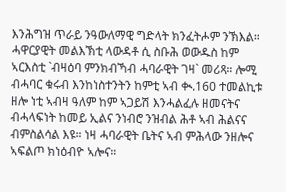እንሕግዝ ጥራይ ንዓውለማዊ ግድላት ክንፈትሖም ንኽእል። ሓዋርያዊት መልእኽቲ ላውዳቶ ሲ ስቡሕ ወውዱስ ከም ኣርእስቲ `ብዛዕባ ምንክብኻብ ሓባራዊት ገዛ` መሪጻ። ሎሚ ብሓባር ቁሩብ እንከነስተንትን ከምቲ ኣብ ቊ.160 ተመልኪቱ ዘሎ ነቲ ኣብዛ ዓለም ከም ኣጋይሽ እንሓልፈሉ ዘመናትና ብሓላፍነት ከመይ ኢልና ንነብሮ ንዝብል ሕቶ ኣብ ሕልናና ብምስልሳል እዩ። ነዛ ሓባራዊት ቤትና ኣብ ምሕላው ንዘሎና ኣፍልጦ ክነዕብዮ ኣሎና።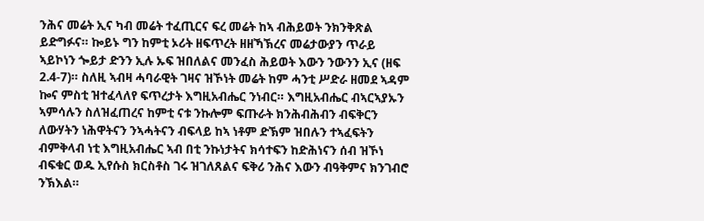ንሕና መሬት ኢና ካብ መሬት ተፈጢርና ፍረ መሬት ከኣ ብሕይወት ንክንቅጽል ይድግፉና። ኰይኑ ግን ከምቲ ኦሪት ዘፍጥረት ዘዘኻኽረና መሬታውያን ጥራይ ኣይኮነን ጐይታ ድንን ኢሉ ኡፍ ዝበለልና መንፈስ ሕይወት እውን ንውንን ኢና (ዘፍ 2.4-7)። ስለዚ ኣብዛ ሓባራዊት ገዛና ዝኾነት መሬት ከም ሓንቲ ሥድራ ዘመደ ኣዳም ኰና ምስቲ ዝተፈላለየ ፍጥረታት እግዚአብሔር ንነብር። እግዚአብሔር ብኣርኣያኡን ኣምሳሉን ስለዝፈጠረና ከምቲ ናቱ ንኩሎም ፍጡራት ክንሕብሕብን ብፍቅርን ለውሃትን ነሕዋትናን ንኣሓትናን ብፍላይ ከኣ ነቶም ድኽም ዝበሉን ተኣፈፍትን ብምቅላብ ነቲ እግዚአብሔር ኣብ በቲ ንኩነታትና ክሳተፍን ከድሕነናን ሰብ ዝኾነ ብፍቁር ወዱ ኢየሱስ ክርስቶስ ገሩ ዝገለጸልና ፍቅሪ ንሕና እውን ብዓቅምና ክንገብሮ ንኽእል።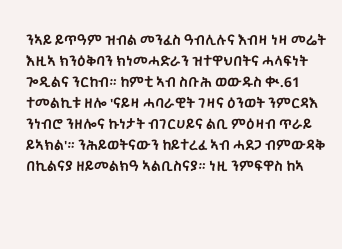ንኣይ ይጥዓም ዝብል መንፈስ ዓብሊሉና እብዛ ነዛ መሬት እዚኣ ክንዕቅባን ክነመሓድራን ዝተዋህበትና ሓላፍነት ጐዲልና ንርከብ። ከምቲ ኣብ ስቡሕ ወውዱስ ቊ.61 ተመልኪቱ ዘሎ 'ናይዛ ሓባራዊት ገዛና ዕንወት ንምርዳእ ንነብሮ ንዘሎና ኩነታት ብገርሀይና ልቢ ምዕዛብ ጥራይ ይኣክል'። ንሕይወትናውን ከይተረፈ ኣብ ሓደጋ ብምውዳቅ በኪልናያ ዘይመልክዓ ኣልቢስናያ። ነዚ ንምፍዋስ ከኣ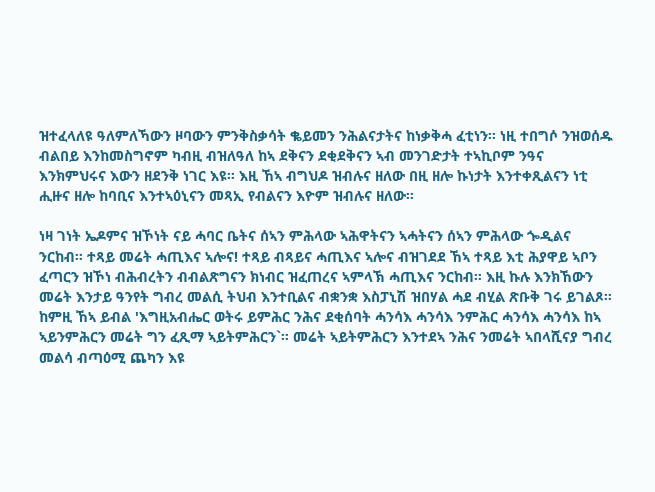ዝተፈላለዩ ዓለምለኻውን ዞባውን ምንቅስቃሳት ቈይመን ንሕልናታትና ከነቃቅሓ ፈቲነን። ነዚ ተበግሶ ንዝወሰዱ ብልበይ እንከመስግኖም ካብዚ ብዝለዓለ ከኣ ደቅናን ደቂደቅናን ኣብ መንገድታት ተኣኪቦም ንዓና እንክምህሩና እውን ዘደንቅ ነገር እዩ። እዚ ኸኣ ብግህዶ ዝብሉና ዘለው በዚ ዘሎ ኩነታት እንተቀጺልናን ነቲ ሒዙና ዘሎ ከባቢና እንተኣዕኒናን መጻኢ የብልናን እዮም ዝብሉና ዘለው።

ነዛ ገነት ኤዶምና ዝኾነት ናይ ሓባር ቤትና ሰኣን ምሕላው ኣሕዋትናን ኣሓትናን ሰኣን ምሕላው ጐዲልና ንርከብ። ተጻይ መሬት ሓጢእና ኣሎና! ተጻይ ብጻይና ሓጢእና ኣሎና ብዝገደደ ኸኣ ተጻይ እቲ ሕያዋይ ኣቦን ፈጣርን ዝኾነ ብሕብረትን ብብልጽግናን ክነብር ዝፈጠረና ኣምላኽ ሓጢእና ንርከብ። እዚ ኩሉ እንክኸውን መሬት እንታይ ዓንየት ግብረ መልሲ ትህብ እንተቢልና ብቋንቋ እስፓኒሽ ዝበሃል ሓደ ብሂል ጽቡቅ ገሩ ይገልጾ። ከምዚ ኸኣ ይብል 'እግዚአብሔር ወትሩ ይምሕር ንሕና ደቂሰባት ሓንሳእ ሓንሳእ ንምሕር ሓንሳእ ሓንሳእ ከኣ ኣይንምሕርን መሬት ግን ፈጺማ ኣይትምሕርን`። መሬት ኣይትምሕርን እንተደኣ ንሕና ንመሬት ኣበላሺናያ ግብረ መልሳ ብጣዕሚ ጨካን እዩ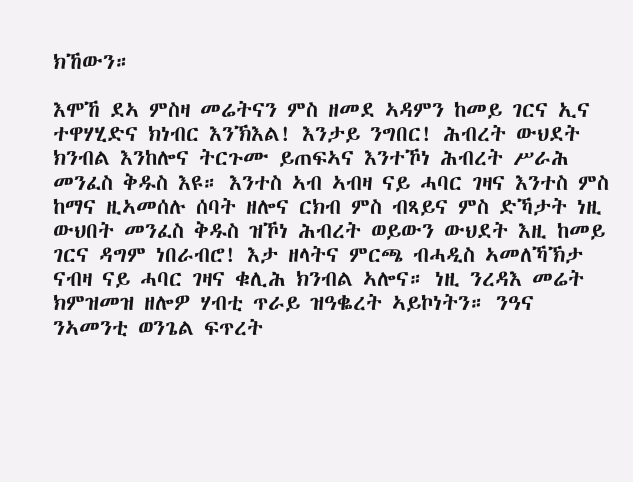ክኸውን።

እሞኸ ደኣ ምስዛ መሬትናን ምስ ዘመደ ኣዳምን ከመይ ገርና ኢና ተዋሃሂድና ክነብር እንኽእል! እንታይ ንግበር! ሕብረት ውህደት ክንብል እንከሎና ትርጉሙ ይጠፍኣና እንተኾነ ሕብረት ሥራሕ መንፈስ ቅዱስ እዩ። እንተስ ኣብ ኣብዛ ናይ ሓባር ገዛና እንተስ ምስ ከማና ዚኣመሰሉ ሰባት ዘሎና ርክብ ምስ ብጻይና ምስ ድኻታት ነዚ ውህበት መንፈስ ቅዱስ ዝኾነ ሕብረት ወይውን ውህደት እዚ ከመይ ገርና ዳግም ነበራብሮ! እታ ዘላትና ምርጫ ብሓዲስ ኣመለኻኽታ ናብዛ ናይ ሓባር ገዛና ቁሊሕ ክንብል ኣሎና። ነዚ ንረዳእ መሬት ክምዝመዝ ዘሎዎ ሃብቲ ጥራይ ዝዓቈረት ኣይኮነትን። ንዓና ንኣመንቲ ወንጌል ፍጥረት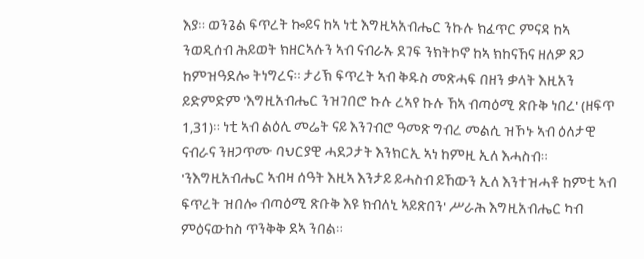እያ። ወንጌል ፍጥረት ኰይና ከኣ ነቲ እግዚኣአብሔር ንኩሉ ክፈጥር ምናዳ ከኣ ንወዲሰብ ሕይወት ክዘርኣሉን ኣብ ናብራኡ ደገፍ ንክትኮኖ ከኣ ክከናኸና ዘለዎ ጸጋ ከምዝዓደሎ ትነግረና። ታሪኽ ፍጥረት ኣብ ቅዱስ መጽሓፍ በዘን ቃላት እዚአን ይድምድም 'እግዚአብሔር ንዝገበሮ ኩሉ ረኣየ ኩሉ ኸኣ ብጣዕሚ ጽቡቅ ነበረ' (ዘፍጥ 1,31)። ነቲ ኣብ ልዕሊ መሬት ናይ እንገብሮ ዓመጽ ግብረ መልሲ ዝኾኑ ኣብ ዕለታዊ ናብራና ንዘጋጥሙ ባህርያዊ ሓደጋታት እንክርኢ ኣነ ከምዚ ኢለ እሓስብ። 'ንእግዚአብሔር ኣብዛ ሰዓት እዚኣ እንታይ ይሓስብ ይኸውን ኢለ እንተዝሓቶ ከምቲ ኣብ ፍጥረት ዝበሎ ብጣዕሚ ጽቡቅ እዩ ክብለኒ ኣይጽበን' ሥራሕ እግዚአብሔር ካብ ምዕናውከስ ጥንቅቅ ደኣ ንበል።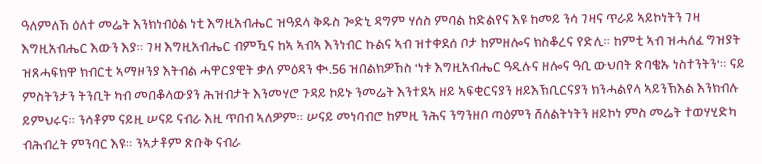ዓለምለኸ ዕለተ መሬት እንክነብዕል ነቲ እግዚአብሔር ዝዓደላ ቅዱስ ጐድኒ ዳግም ሃሰስ ምባል ከድልየና እዩ ከመይ ንሳ ገዛና ጥራይ ኣይኮነትን ገዛ እግዚአብሔር እውን እያ። ገዛ እግዚአብሔር ብምዃና ከኣ ኣብኣ እንነብር ኩልና ኣብ ዝተቀደሰ ቦታ ከምዘሎና ክስቆረና የድሊ። ከምቲ ኣብ ዝሓለፈ ግዝያት ዝጸሓፍክዋ ክብርቲ ኣማዞንያ እትብል ሓዋርያዊት ቃለ ምዕዳን ቊ.56 ዝበልክዎኸስ 'ነቱ እግዚአብሔር ዓዲሉና ዘሎና ዓቢ ውህበት ጽባቄኡ ነስተንትን'። ናይ ምስትንታን ትንቢት ካብ መበቆላውያን ሕዝብታት እንመሃሮ ጉዳይ ኮይኑ ንመሬት እንተደኣ ዘይ ኣፍቂርናያን ዘይእኽቢርናያን ክንሓልየላ ኣይንኽእል እንክብሉ ይምህሩና። ንሳቶም ናይዚ ሠናይ ናብራ እዚ ጥበብ ኣለዎም። ሠናይ መነባብሮ ከምዚ ንሕና ንግንዘቦ ጣዕምን ሸለልትነትን ዘይኮነ ምስ መሬት ተወሃሂድካ ብሕብረት ምንባር እዩ። ንኣታቶም ጽቡቅ ናብራ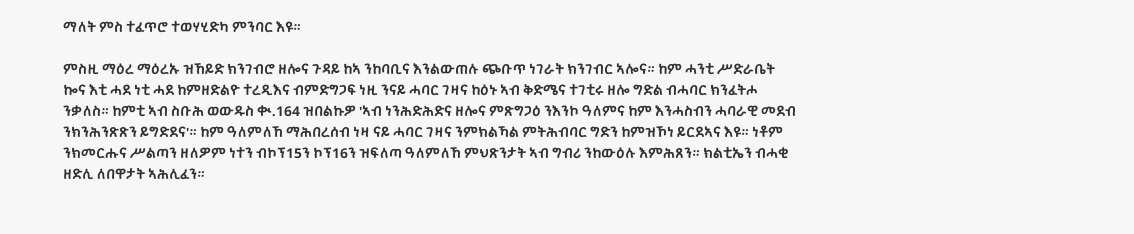ማለት ምስ ተፈጥሮ ተወሃሂድካ ምንባር እዩ።

ምስዚ ማዕረ ማዕረኡ ዝኸይድ ክንገብሮ ዘሎና ጉዳይ ከኣ ንከባቢና እንልውጠሉ ጭቡጥ ነገራት ክንገብር ኣሎና። ከም ሓንቲ ሥድራቤት ኰና እቲ ሓደ ነቲ ሓደ ከምዘድልዮ ተረዲእና ብምድግጋፍ ነዚ ንናይ ሓባር ገዛና ከዕኑ ኣብ ቅድሜና ተገቲሩ ዘሎ ግድል ብሓባር ክንፈትሖ ንቃለስ። ከምቲ ኣብ ስቡሕ ወውዱስ ቊ.164 ዝበልኩዎ 'ኣብ ነንሕድሕድና ዘሎና ምጽግጋዕ ንእንኮ ዓለምና ከም እንሓስብን ሓባራዊ መደብ ንክንሕንጽጽን ይግድደና'። ከም ዓለምለኸ ማሕበረሰብ ነዛ ናይ ሓባር ገዛና ንምክልኻል ምትሕብባር ግድን ከምዝኾነ ይርደኣና እዩ። ነቶም ንክመርሑና ሥልጣን ዘለዎም ነተን ብኮፕ15ን ኮፕ16ን ዝፍለጣ ዓለምለኸ ምህጽንታት ኣብ ግብሪ ንከውዕሉ እምሕጸን። ክልቲኤን ብሓቂ ዘድሊ ለበዋታት ኣሕሊፈን።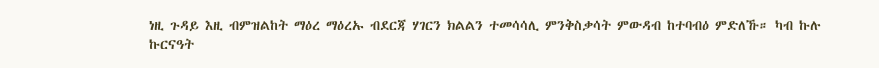ነዚ ጉዳይ እዚ ብምዝልከት ማዕረ ማዕረኡ ብደርጃ ሃገርን ክልልን ተመሳሳሊ ምንቅስቃሳት ምውዳብ ከተባብዕ ምድለኹ። ካብ ኩሉ ኩርናዓት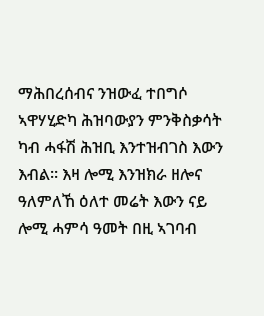ማሕበረሰብና ንዝውፈ ተበግሶ ኣዋሃሂድካ ሕዝባውያን ምንቅስቃሳት ካብ ሓፋሽ ሕዝቢ እንተዝብገስ እውን እብል። እዛ ሎሚ እንዝክራ ዘሎና ዓለምለኸ ዕለተ መሬት እውን ናይ ሎሚ ሓምሳ ዓመት በዚ ኣገባብ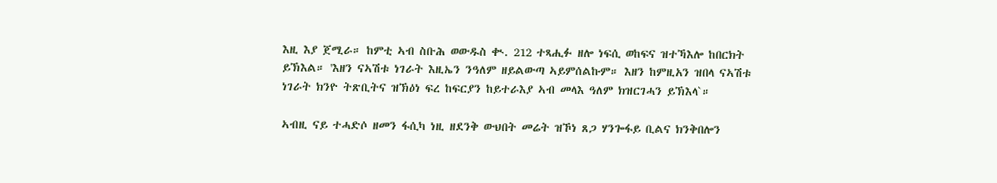እዚ እያ ጀሚራ። ከምቲ ኣብ ስቡሕ ወውዱስ ቊ. 212 ተጻሒፉ ዘሎ ነፍሲ ወከፍና ዝተኻእሎ ከበርክት ይኽእል። 'እዘን ናኣሽቱ ነገራት እዚኤን ንዓለም ዘይልውጣ ኣይምሰልኩም። እዘን ከምዚአን ዝበላ ናኣሽቱ ነገራት ክንዮ ትጽቢትና ዝኽዕነ ፍረ ከፍርያን ከይተራእያ ኣብ መላእ ዓለም ክዝርገሓን ይኽእላ`።

ኣብዚ ናይ ተሓድሶ ዘመን ፋሲካ ነዚ ዘደንቅ ውህበት መሬት ዝኾነ ጸጋ ሃንጐፋይ ቢልና ክንቅበሎን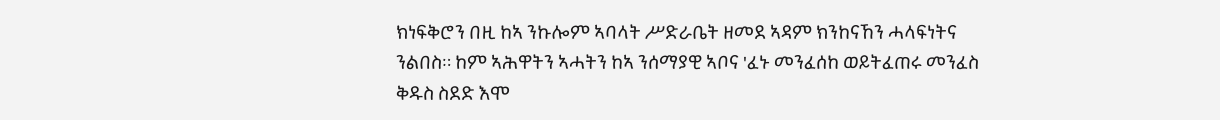ክነፍቅሮን በዚ ከኣ ንኩሎም ኣባላት ሥድራቤት ዘመደ ኣዳም ክንከናኸን ሓላፍነትና ንልበስ። ከም ኣሕዋትን ኣሓትን ከኣ ንሰማያዊ ኣቦና 'ፈኑ መንፈሰከ ወይትፈጠሩ መንፈስ ቅዱስ ስደድ እሞ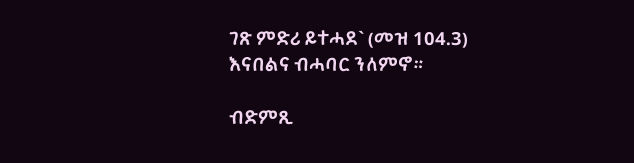ገጽ ምድሪ ይተሓደ` (መዝ 104.3) እናበልና ብሓባር ንለምኖ።

ብድምጺ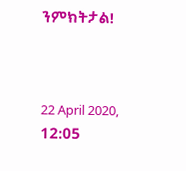ንምክትታል!



22 April 2020, 12:05